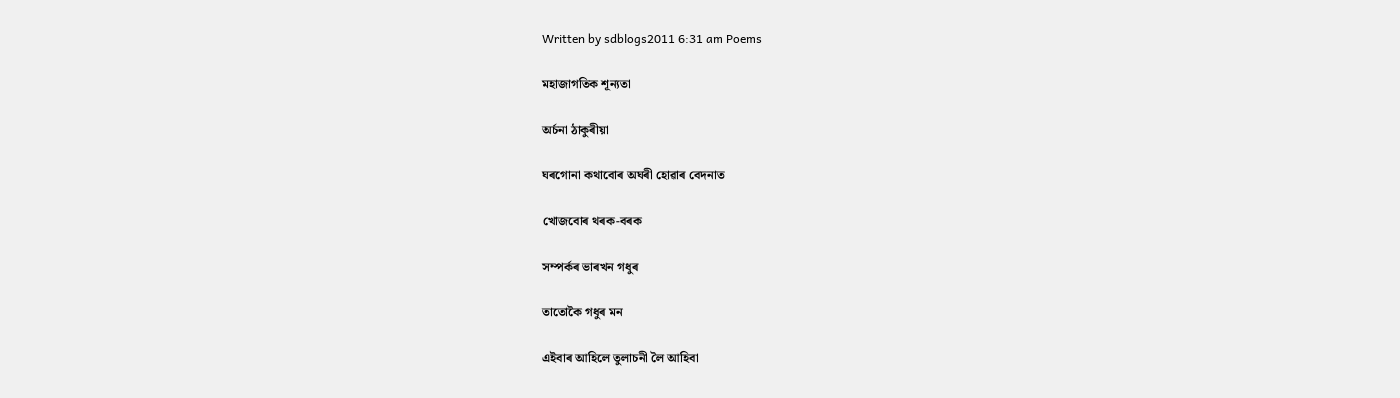Written by sdblogs2011 6:31 am Poems

মহাজাগতিক শূন্যতা

অৰ্চনা ঠাকুৰীয়া

ঘৰগোনা কথাবোৰ অঘৰী হোৱাৰ বেদনাত

খোজবোৰ থৰক-বৰক

সম্পৰ্কৰ ভাৰখন গধুৰ

তাতোকৈ গধুৰ মন

এইবাৰ আহিলে তুলাচনী লৈ আহিবা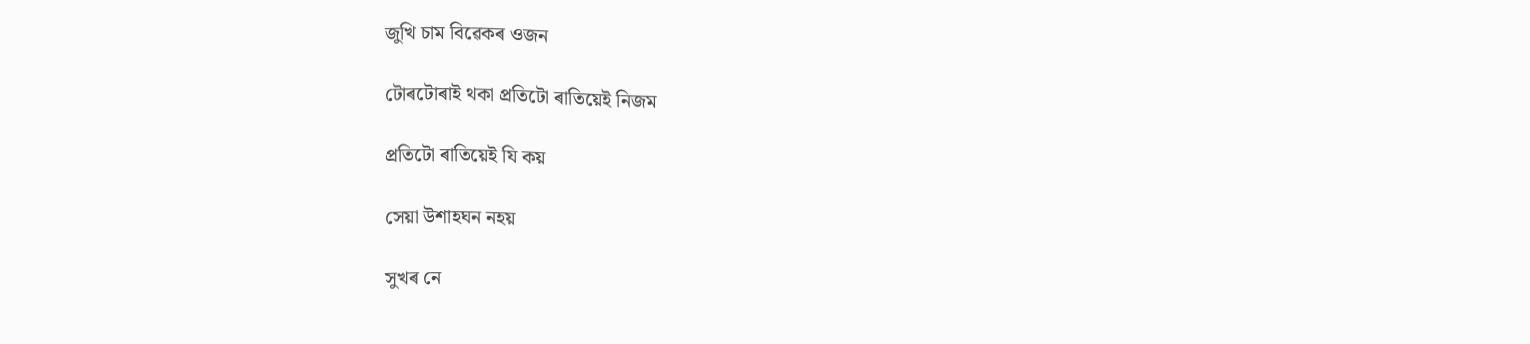জুখি চাম বিৱে‍কৰ ওজন

টোৰটোৰাই থকা প্ৰতিটো ৰাতিয়েই নিজম

প্ৰতিটো ৰাতিয়েই যি কয়

সেয়া উশাহঘন নহয়

সুখৰ নে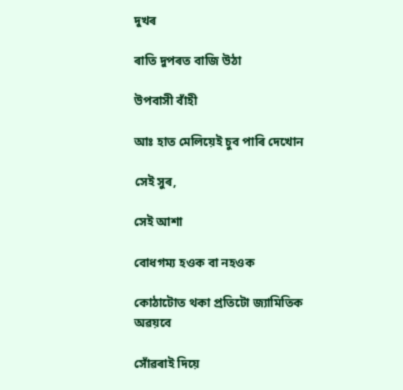দুখৰ

ৰাতি দুপৰত বাজি উঠা

উপবাসী বাঁহী

আঃ হাত মেলিয়েই চুব পাৰি দেখোন

সেই সুৰ,

সেই আশা

বোধগম্য হওক বা নহওক

কোঠাটোত থকা প্ৰতিটো জ্যামিতিক অৱয়বে

সোঁৱৰাই দিয়ে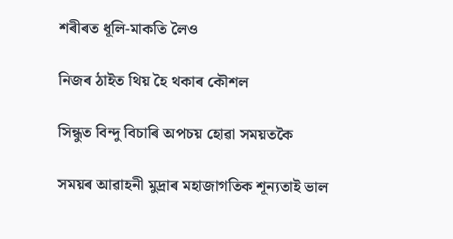শৰীৰত ধূলি-মাকতি লৈও

নিজৰ ঠাইত থিয় হৈ থকাৰ কৌশল

সিন্ধুত বিন্দু বিচাৰি অপচয় হোৱা সময়তকৈ

সময়ৰ আৱাহনী মুদ্ৰাৰ মহাজাগতিক শূন্যতাই ভাল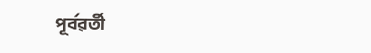পূৰ্বৱৰ্তী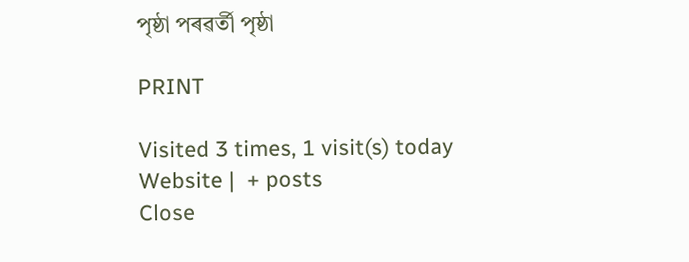পৃষ্ঠা পৰৱৰ্তী পৃষ্ঠা

PRINT

Visited 3 times, 1 visit(s) today
Website |  + posts
Close